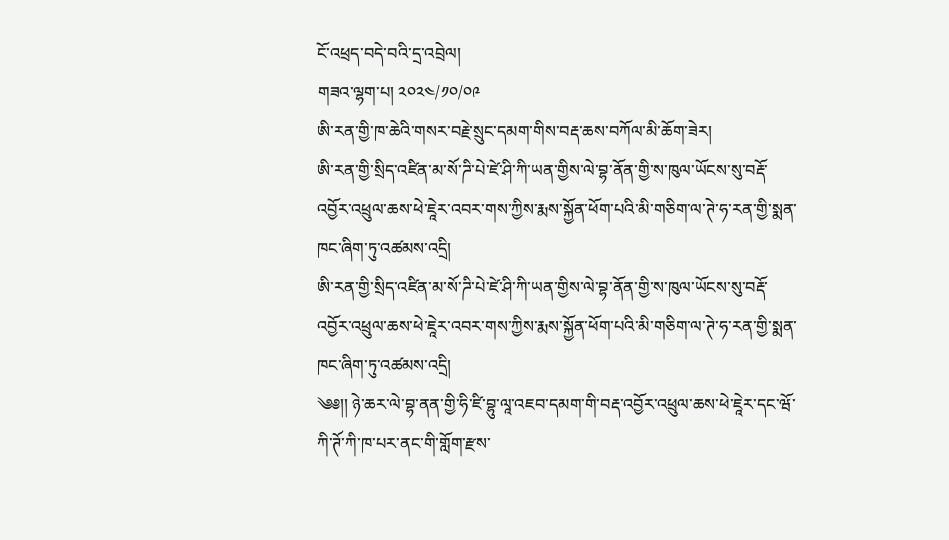ངོ་འཕྲད་བདེ་བའི་དྲ་འབྲེལ།
གཟའ་ལྷག་པ། ༢༠༢༤/༡༠/༠༩
ཨི་རན་གྱི་ཁ་ཆེའི་གསར་བརྗེ་སྲུང་དམག་གིས་བརྡ་ཆས་བཀོལ་མི་ཆོག་ཟེར།
ཨི་རན་གྱི་སྲིད་འཛིན་མ་སོ་ཌི་པེ་ཛེ་ཤི་ཀི་ཡན་གྱིས་ལེ་བྷ་ནོན་གྱི་ས་ཁུལ་ཡོངས་སུ་བརྡོ་འབྱོར་འཕྲུལ་ཆས་ཕེ་ཇཱེར་འབར་གས་ཀྱིས་རྨས་སྐྱོན་ཕོག་པའི་མི་གཅིག་ལ་ཊེ་ཧ་རན་གྱི་སྨན་ཁང་ཞིག་ཏུ་འཚམས་འདྲི།
ཨི་རན་གྱི་སྲིད་འཛིན་མ་སོ་ཌི་པེ་ཛེ་ཤི་ཀི་ཡན་གྱིས་ལེ་བྷ་ནོན་གྱི་ས་ཁུལ་ཡོངས་སུ་བརྡོ་འབྱོར་འཕྲུལ་ཆས་ཕེ་ཇཱེར་འབར་གས་ཀྱིས་རྨས་སྐྱོན་ཕོག་པའི་མི་གཅིག་ལ་ཊེ་ཧ་རན་གྱི་སྨན་ཁང་ཞིག་ཏུ་འཚམས་འདྲི།
༄༅།། ཉེ་ཆར་ལེ་བྷ་ནན་གྱི་ཧི་ཛི་བྷུ་ལཱ་འཇབ་དམག་གི་བརྡ་འབྱོར་འཕྲུལ་ཆས་ཕེ་ཇཱེར་དང་ཝོ་ཀི་ཊོ་ཀི་ཁ་པར་ནང་གི་གློག་རྫས་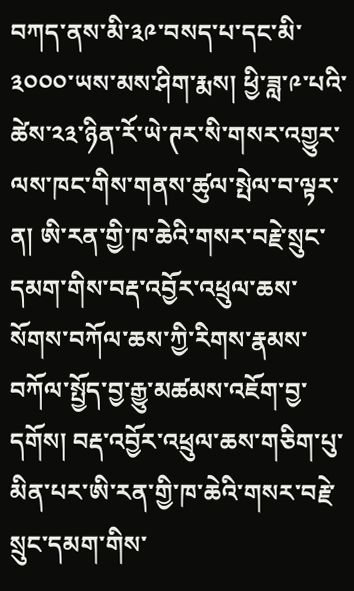བཀད་ནས་མི་༣༩་བསད་པ་དང་མི་༣༠༠༠་ཡས་མས་ཤིག་རྨས། ཕྱི་ཟླ་༩་པའི་ཚེས་༢༣་ཉིན་རོ་ཡེ་ཊར་སི་གསར་འགྱུར་ལས་ཁང་གིས་གནས་ཚུལ་སྤེལ་བ་ལྟར་ན། ཨི་རན་གྱི་ཁ་ཆེའི་གསར་བརྗེ་སྲུང་དམག་གིས་བརྡ་འབྱོར་འཕྲུལ་ཆས་སོགས་བཀོལ་ཆས་ཀྱི་རིགས་རྣམས་བཀོལ་སྤྱོད་བྱ་རྒྱུ་མཚམས་འཇོག་བྱ་དགོས། བརྡ་འབྱོར་འཕྲུལ་ཆས་གཅིག་པུ་མིན་པར་ཨི་རན་གྱི་ཁ་ཆེའི་གསར་བརྗེ་སྲུང་དམག་གིས་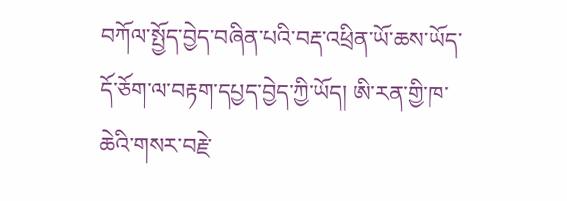བཀོལ་སྤྱོད་བྱེད་བཞིན་པའི་བརྡ་འཕྲིན་ཡོ་ཆས་ཡོད་དོ་ཅོག་ལ་བརྟག་དཔྱད་བྱེད་ཀྱི་ཡོད། ཨི་རན་གྱི་ཁ་ཆེའི་གསར་བརྗེ་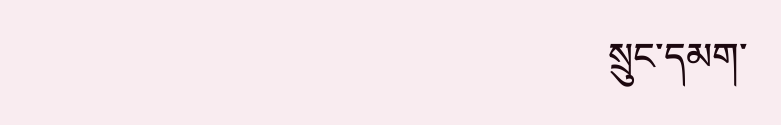སྲུང་དམག་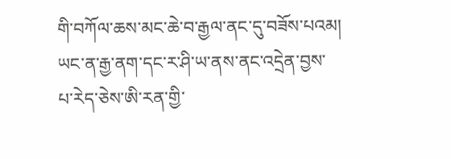གི་བཀོལ་ཆས་མང་ཆེ་བ་རྒྱལ་ནང་དུ་བཟོས་པའམ། ཡང་ན་རྒྱ་ནག་དང་ར་ཤི་ཡ་ནས་ནང་འདྲེན་བྱས་པ་རེད་ཅེས་ཨི་རན་གྱི་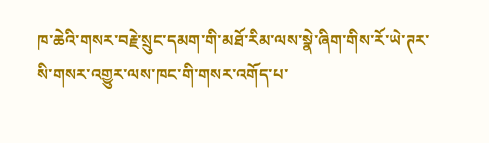ཁ་ཆེའི་གསར་བརྗེ་སྲུང་དམག་གི་མཐོ་རིམ་ལས་སྣེ་ཞིག་གིས་རོ་ཡེ་ཊར་སི་གསར་འགྱུར་ལས་ཁང་གི་གསར་འགོད་པ་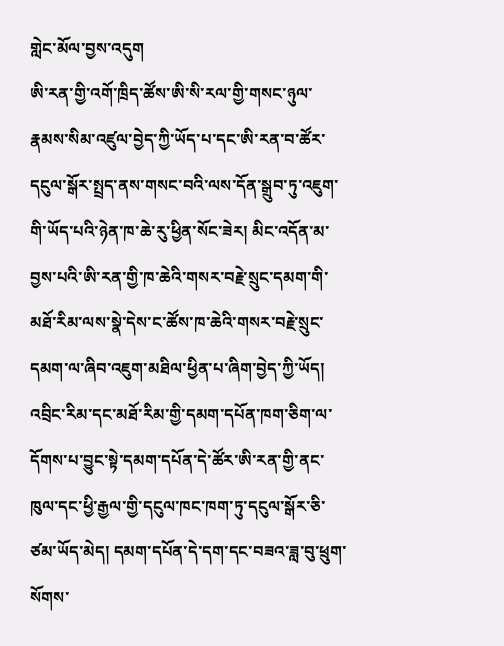གླེང་མོལ་བྱས་འདུག
ཨི་རན་གྱི་འགོ་ཁྲིད་ཚོས་ཨི་སི་རལ་གྱི་གསང་ཉུལ་རྣམས་སིམ་འཛུལ་བྱེད་ཀྱི་ཡོད་པ་དང་ཨི་རན་བ་ཚོར་དངུལ་སྒོར་སྤྲད་ནས་གསང་བའི་ལས་དོན་སྒྲུབ་ཏུ་འཇུག་གི་ཡོད་པའི་ཉེན་ཁ་ཆེ་རུ་ཕྱིན་སོང་ཟེར། མིང་འདོན་མ་བྱས་པའི་ཨི་རན་གྱི་ཁ་ཆེའི་གསར་བརྗེ་སྲུང་དམག་གི་མཐོ་རིམ་ལས་སྣེ་དེས་ང་ཚོས་ཁ་ཆེའི་གསར་བརྗེ་སྲུང་དམག་ལ་ཞིབ་འཇུག་མཐིལ་ཕྱིན་པ་ཞིག་བྱེད་ཀྱི་ཡོད། འབྲིང་རིམ་དང་མཐོ་རིམ་གྱི་དམག་དཔོན་ཁག་ཅིག་ལ་དོགས་པ་བྱུང་སྟེ་དམག་དཔོན་དེ་ཚོར་ཨི་རན་གྱི་ནང་ཁུལ་དང་ཕྱི་རྒྱལ་གྱི་དངུལ་ཁང་ཁག་ཏུ་དངུལ་སྒོར་ཅི་ཙམ་ཡོད་མེད། དམག་དཔོན་དེ་དག་དང་བཟའ་ཟླ་བུ་ཕྲུག་སོགས་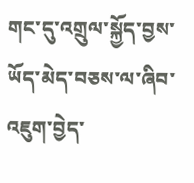གང་དུ་འགྲུལ་སྐྱོད་བྱས་ཡོད་མེད་བཅས་ལ་ཞིབ་འཇུག་བྱེད་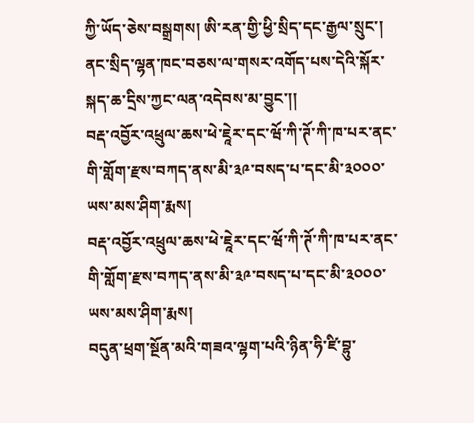ཀྱི་ཡོད་ཅེས་བསྒྲགས། ཨི་རན་གྱི་ཕྱི་སྲིད་དང་རྒྱལ་སྲུང་། ནང་སྲིད་ལྷན་ཁང་བཅས་ལ་གསར་འགོད་པས་དེའི་སྐོར་སྐད་ཆ་དྲིས་ཀྱང་ལན་འདེབས་མ་བྱུང་།།
བརྡ་འབྱོར་འཕྲུལ་ཆས་ཕེ་ཇཱེར་དང་ཝོ་ཀི་ཊོ་ཀི་ཁ་པར་ནང་གི་གློག་རྫས་བཀད་ནས་མི་༣༩་བསད་པ་དང་མི་༣༠༠༠་ཡས་མས་ཤིག་རྨས།
བརྡ་འབྱོར་འཕྲུལ་ཆས་ཕེ་ཇཱེར་དང་ཝོ་ཀི་ཊོ་ཀི་ཁ་པར་ནང་གི་གློག་རྫས་བཀད་ནས་མི་༣༩་བསད་པ་དང་མི་༣༠༠༠་ཡས་མས་ཤིག་རྨས།
བདུན་ཕྲག་སྔོན་མའི་གཟའ་ལྷག་པའི་ཉིན་ཧི་ཛི་བྷུ་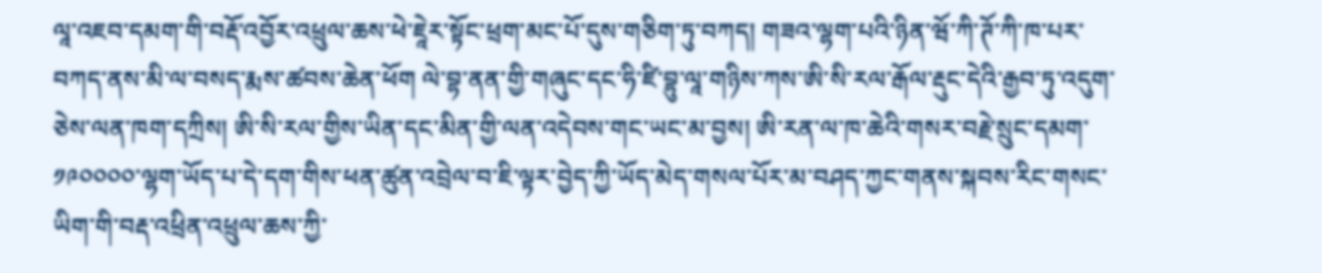ལཱ་འཇབ་དམག་གི་བརྡོ་འབྱོར་འཕྲུལ་ཆས་ཕེ་ཇཱེར་སྟོང་ཕྲག་མང་པོ་དུས་གཅིག་ཏུ་བཀད། གཟའ་ལྷག་པའི་ཉིན་ཝོ་ཀི་ཊོ་ཀི་ཁ་པར་བཀད་ནས་མི་ལ་བསད་རྨས་ཚབས་ཆེན་ཕོག ལེ་བྷ་ནན་གྱི་གཞུང་དང་ཧི་ཛི་བྷུ་ལཱ་གཉིས་ཀས་ཨི་སི་རལ་རྒོལ་རྡུང་དེའི་རྒྱབ་ཏུ་འདུག་ཅེས་ལན་ཁག་དཀྲིས། ཨི་སི་རལ་གྱིས་ཡིན་དང་མིན་གྱི་ལན་འདེབས་གང་ཡང་མ་བྱས། ཨི་རན་ལ་ཁ་ཆེའི་གསར་བརྗེ་སྲུང་དམག་༡༩༠༠༠༠་ལྷག་ཡོད་པ་དེ་དག་གིས་ཕན་ཚུན་འབྲེལ་བ་ཇི་ལྟར་བྱེད་ཀྱི་ཡོད་མེད་གསལ་པོར་མ་བཤད་ཀྱང་གནས་སྐབས་རིང་གསང་ཡིག་གི་བརྡ་འཕྲིན་འཕྲུལ་ཆས་ཀྱི་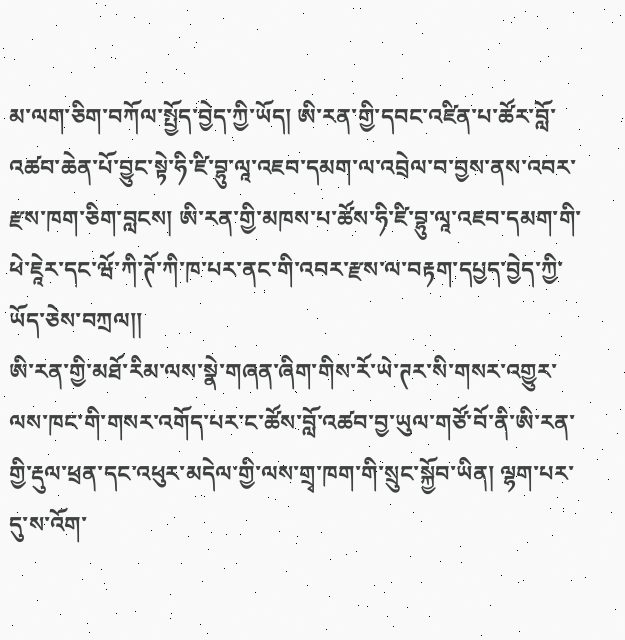མ་ལག་ཅིག་བཀོལ་སྤྱོད་བྱེད་ཀྱི་ཡོད། ཨི་རན་གྱི་དབང་འཛིན་པ་ཚོར་བློ་འཚབ་ཆེན་པོ་བྱུང་སྟེ་ཧི་ཛི་བྷུ་ལཱ་འཇབ་དམག་ལ་འབྲེལ་བ་བྱས་ནས་འབར་རྫས་ཁག་ཅིག་བླངས། ཨི་རན་གྱི་མཁས་པ་ཚོས་ཧི་ཛི་བྷུ་ལཱ་འཇབ་དམག་གི་ཕེ་ཇཱེར་དང་ཝོ་ཀི་ཊོ་ཀི་ཁ་པར་ནང་གི་འབར་རྫས་ལ་བརྟག་དཔྱད་བྱེད་ཀྱི་ཡོད་ཅེས་བཀྲལ།།
ཨི་རན་གྱི་མཐོ་རིམ་ལས་སྣེ་གཞན་ཞིག་གིས་རོ་ཡེ་ཊར་སི་གསར་འགྱུར་ལས་ཁང་གི་གསར་འགོད་པར་ང་ཚོས་བློ་འཚབ་བྱ་ཡུལ་གཙོ་བོ་ནི་ཨི་རན་གྱི་རྡུལ་ཕྲན་དང་འཕུར་མདེལ་གྱི་ལས་གྲྭ་ཁག་གི་སྲུང་སྐྱོབ་ཡིན། ལྷག་པར་དུ་ས་འོག་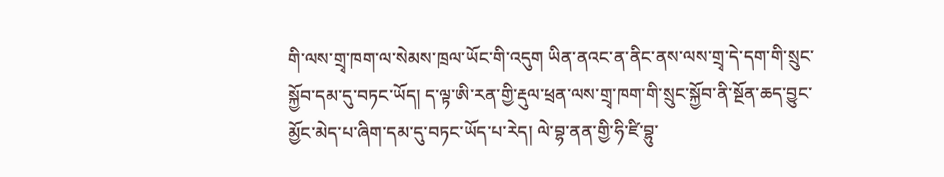གི་ལས་གྲྭ་ཁག་ལ་སེམས་ཁྲལ་ཡོང་གི་འདུག ཡིན་ནའང་ན་ནིང་ནས་ལས་གྲྭ་དེ་དག་གི་སྲུང་སྐྱོབ་དམ་དུ་བཏང་ཡོད། ད་ལྟ་ཨི་རན་གྱི་རྡུལ་ཕྲན་ལས་གྲྭ་ཁག་གི་སྲུང་སྐྱོབ་ནི་སྔོན་ཆད་བྱུང་མྱོང་མེད་པ་ཞིག་དམ་དུ་བཏང་ཡོད་པ་རེད། ལེ་བྷ་ནན་གྱི་ཧི་ཛི་བྷུ་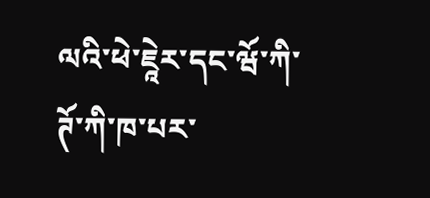ལའི་ཕེ་ཇཱེར་དང་ཝོ་ཀི་ཊོ་ཀི་ཁ་པར་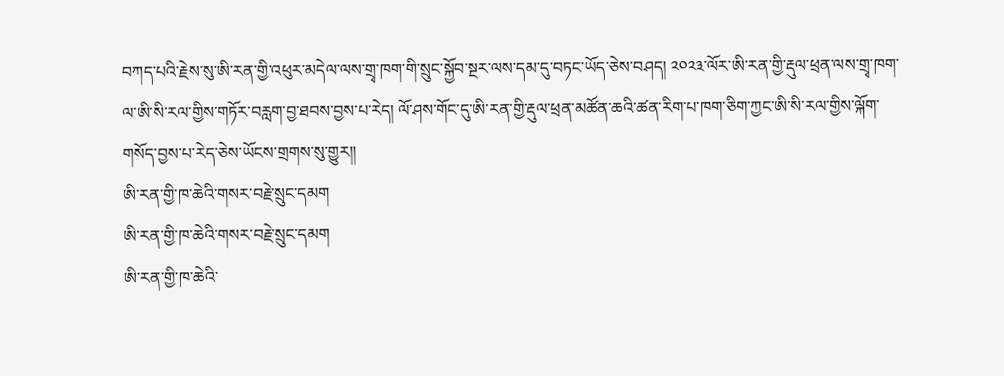བཀད་པའི་རྗེས་སུ་ཨི་རན་གྱི་འཕུར་མདེལ་ལས་གྲྭ་ཁག་གི་སྲུང་སྐྱོབ་སྔར་ལས་དམ་དུ་བཏང་ཡོད་ཅེས་བཤད། ༢༠༢༣་ལོར་ཨི་རན་གྱི་རྡུལ་ཕྲན་ལས་གྲྭ་ཁག་ལ་ཨི་སི་རལ་གྱིས་གཏོར་བརླག་བྱ་ཐབས་བྱས་པ་རེད། ལོ་ཤས་གོང་དུ་ཨི་རན་གྱི་རྡུལ་ཕྲན་མཚོན་ཆའི་ཚན་རིག་པ་ཁག་ཅིག་ཀྱང་ཨི་སི་རལ་གྱིས་ལྐོག་གསོད་བྱས་པ་རེད་ཅེས་ཡོངས་གྲགས་སུ་གྱུར།།
ཨི་རན་གྱི་ཁ་ཆེའི་གསར་བརྗེ་སྲུང་དམག
ཨི་རན་གྱི་ཁ་ཆེའི་གསར་བརྗེ་སྲུང་དམག
ཨི་རན་གྱི་ཁ་ཆེའི་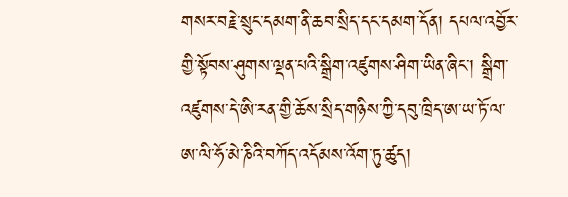གསར་བརྗེ་སྲུང་དམག་ནི་ཆབ་སྲིད་དང་དམག་དོན། དཔལ་འབྱོར་གྱི་སྟོབས་ཤུགས་ལྡན་པའི་སྒྲིག་འཛུགས་ཤིག་ཡིན་ཞིང་། སྒྲིག་འཛུགས་དེ་ཨི་རན་གྱི་ཆོས་སྲིད་གཉིས་ཀྱི་དབུ་ཁྲིད་ཨ་ཡ་ཏོ་ལ་ཨ་ལི་ཧོ་མེ་ཎིའི་བཀོད་འདོམས་འོག་ཏུ་ཚུད།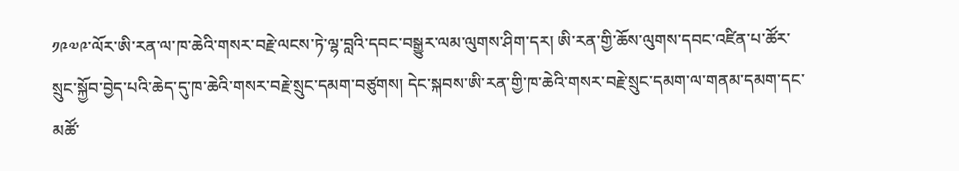༡༩༧༩་ལོར་ཨི་རན་ལ་ཁ་ཆེའི་གསར་བརྗེ་ལངས་ཏེ་ལྷ་བླའི་དབང་བསྒྱུར་ལམ་ལུགས་ཤིག་དར། ཨི་རན་གྱི་ཆོས་ལུགས་དབང་འཛིན་པ་ཚོར་སྲུང་སྐྱོབ་བྱེད་པའི་ཆེད་དུ་ཁ་ཆེའི་གསར་བརྗེ་སྲུང་དམག་བཙུགས། དེང་སྐབས་ཨི་རན་གྱི་ཁ་ཆེའི་གསར་བརྗེ་སྲུང་དམག་ལ་གནམ་དམག་དང་མཚོ་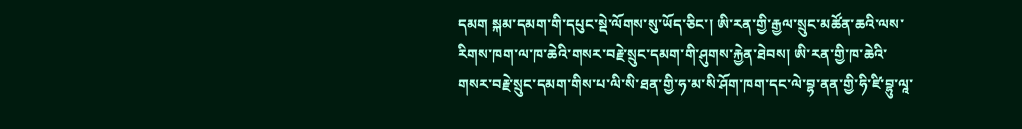དམག སྐམ་དམག་གི་དཔུང་སྡེ་ལོགས་སུ་ཡོད་ཅིང་། ཨི་རན་གྱི་རྒྱལ་སྲུང་མཚོན་ཆའི་ལས་རིགས་ཁག་ལ་ཁ་ཆེའི་གསར་བརྗེ་སྲུང་དམག་གི་ཤུགས་རྐྱེན་ཐེབས། ཨི་རན་གྱི་ཁ་ཆེའི་གསར་བརྗེ་སྲུང་དམག་གིས་པ་ལི་སི་ཐན་གྱི་ཧ་མ་སི་ཤོག་ཁག་དང་ལེ་བྷ་ནན་གྱི་ཧི་ཛི་བྷུ་ལཱ་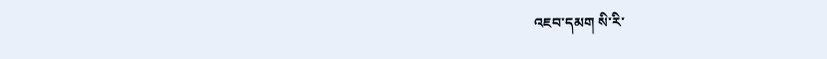འཇབ་དམག སི་རི་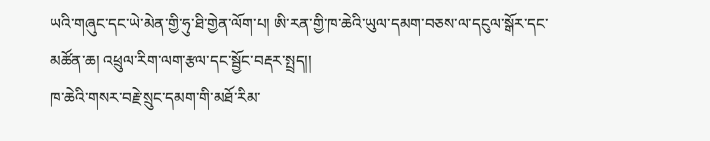ཡའི་གཞུང་དང་ཡེ་མེན་གྱི་ཧུ་ཐི་གྱེན་ལོག་པ། ཨི་རན་གྱི་ཁ་ཆེའི་ཡུལ་དམག་བཅས་ལ་དངུལ་སྒོར་དང་མཚོན་ཆ། འཕྲུལ་རིག་ལག་རྩལ་དང་སྦྱོང་བརྡར་སྤྲད།།
ཁ་ཆེའི་གསར་བརྗེ་སྲུང་དམག་གི་མཐོ་རིམ་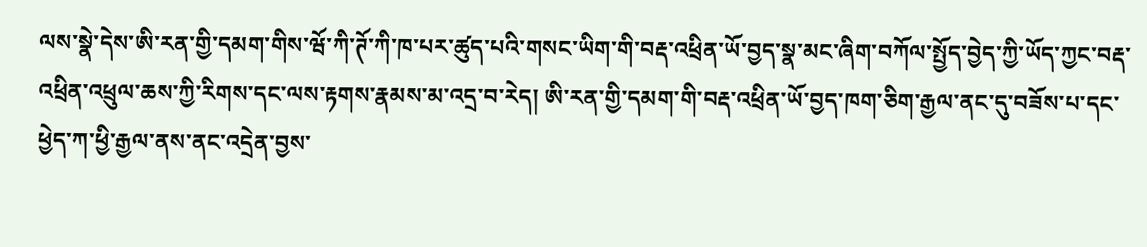ལས་སྣེ་དེས་ཨི་རན་གྱི་དམག་གིས་ཝོ་ཀི་ཊོ་ཀི་ཁ་པར་ཚུད་པའི་གསང་ཡིག་གི་བརྡ་འཕྲིན་ཡོ་བྱད་སྣ་མང་ཞིག་བཀོལ་སྤྱོད་བྱེད་ཀྱི་ཡོད་ཀྱང་བརྡ་འཕྲིན་འཕྲུལ་ཆས་ཀྱི་རིགས་དང་ལས་རྟགས་རྣམས་མ་འདྲ་བ་རེད། ཨི་རན་གྱི་དམག་གི་བརྡ་འཕྲིན་ཡོ་བྱད་ཁག་ཅིག་རྒྱལ་ནང་དུ་བཟོས་པ་དང་ཕྱེད་ཀ་ཕྱི་རྒྱལ་ནས་ནང་འདྲེན་བྱས་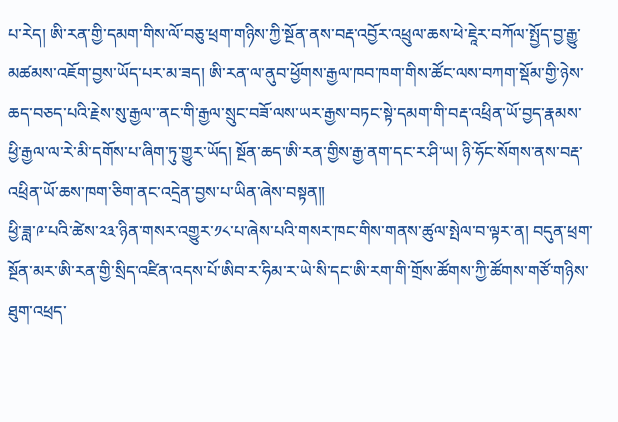པ་རེད། ཨི་རན་གྱི་དམག་གིས་ལོ་བཅུ་ཕྲག་གཉིས་ཀྱི་སྔོན་ནས་བརྡ་འབྱོར་འཕྲུལ་ཆས་ཕེ་ཇཱེར་བཀོལ་སྤྱོད་བྱ་རྒྱུ་མཚམས་འཇོག་བྱས་ཡོད་པར་མ་ཟད། ཨི་རན་ལ་ནུབ་ཕྱོགས་རྒྱལ་ཁབ་ཁག་གིས་ཚོང་ལས་བཀག་སྡོམ་གྱི་ཉེས་ཆད་བཅད་པའི་རྗེས་སུ་རྒྱལ་་ནང་གི་རྒྱལ་སྲུང་བཟོ་ལས་ཡར་རྒྱས་བཏང་སྟེ་དམག་གི་བརྡ་འཕྲིན་ཡོ་བྱད་རྣམས་ཕྱི་རྒྱལ་ལ་རེ་མི་དགོས་པ་ཞིག་ཏུ་གྱུར་ཡོད། སྔོན་ཆད་ཨི་རན་གྱིས་རྒྱ་ནག་དང་ར་ཤི་ཡ། ཉི་ཧོང་སོགས་ནས་བརྡ་འཕྲིན་ཡོ་ཆས་ཁག་ཅིག་ནང་འདྲེན་བྱས་པ་ཡིན་ཞེས་བསྟན།།
ཕྱི་ཟླ་༩་པའི་ཚེས་༢༣་ཉིན་གསར་འགྱུར་༡༨་པ་ཞེས་པའི་གསར་ཁང་གིས་གནས་ཚུལ་སྤེལ་བ་ལྟར་ན། བདུན་ཕྲག་སྔོན་མར་ཨི་རན་གྱི་སྲིད་འཛིན་འདས་པོ་ཨིབ་ར་ཧིམ་ར་ཡེ་སི་དང་ཨི་རག་གི་གྲོས་ཚོགས་ཀྱི་ཚོགས་གཙོ་གཉིས་ཐུག་འཕྲད་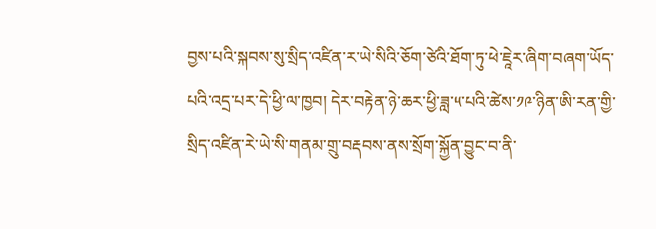བྱས་པའི་སྐབས་སུ་སྲིད་འཛིན་ར་ཡེ་སིའི་ཅོག་ཙེའི་ཐོག་ཏུ་ཕེ་ཇཱེར་ཞིག་བཞག་ཡོད་པའི་འདྲ་པར་དེ་ཕྱི་ལ་ཁྱབ། དེར་བརྟེན་ཉེ་ཆར་ཕྱི་ཟླ་༥་པའི་ཚེས་༡༩་ཉིན་ཨི་རན་གྱི་སྲིད་འཛིན་རེ་ཡེ་སི་གནམ་གྲུ་བརྡབས་ནས་སྲོག་སྐྱོན་བྱུང་བ་ནི་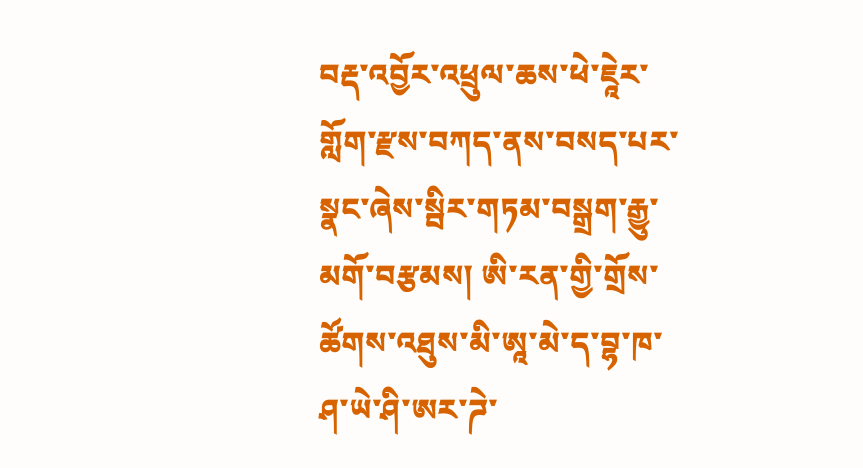བརྡ་འབྱོར་འཕྲུལ་ཆས་ཕེ་ཇཱེར་གློག་རྫས་བཀད་ནས་བསད་པར་སྣང་ཞེས་སྦིར་གཏམ་བསྒྲག་རྒྱུ་མགོ་བརྩམས། ཨི་རན་གྱི་གྲོས་ཚོགས་འཐུས་མི་ཨཱ་མེ་ད་བྷ་ཁ་ཤ་ཡེ་ཤི་ཨར་ཌེ་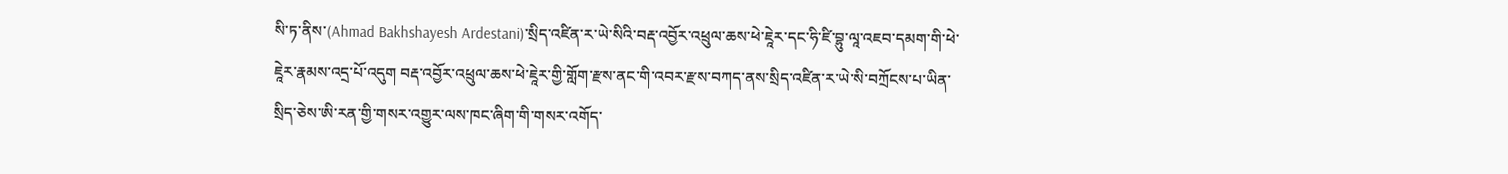སི་ཏ་ནིས་(Ahmad Bakhshayesh Ardestani)་སྲིད་འཛིན་ར་ཡེ་སིའི་བརྡ་འབྱོར་འཕྲུལ་ཆས་ཕེ་ཇཱེར་དང་ཧི་ཛི་བྷུ་ལཱ་འཇབ་དམག་གི་ཕེ་ཇཱེར་རྣམས་འདྲ་པོ་འདུག བརྡ་འབྱོར་འཕྲུལ་ཆས་ཕེ་ཇཱེར་གྱི་གློག་རྫས་ནང་གི་འབར་རྫས་བཀད་ནས་སྲིད་འཛིན་ར་ཡེ་སི་བཀྲོངས་པ་ཡིན་སྲིད་ཅེས་ཨི་རན་གྱི་གསར་འགྱུར་ལས་ཁང་ཞིག་གི་གསར་འགོད་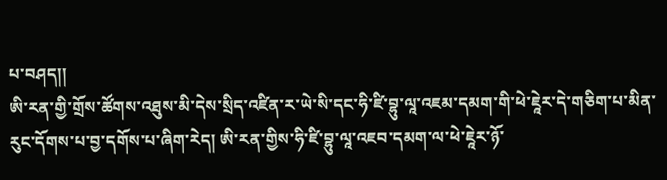པ་བཤད།།
ཨི་རན་གྱི་གྲོས་ཚོགས་འཐུས་མི་དེས་སྲིད་འཛིན་ར་ཡེ་སི་དང་ཧི་ཛི་བྷུ་ལཱ་འཇམ་དམག་གི་ཕེ་ཇཱེར་དེ་གཅིག་པ་མིན་རུང་དོགས་པ་བྱ་དགོས་པ་ཞིག་རེད། ཨི་རན་གྱིས་ཧི་ཛི་བྷུ་ལཱ་འཇབ་དམག་ལ་ཕེ་ཇཱེར་ཉོ་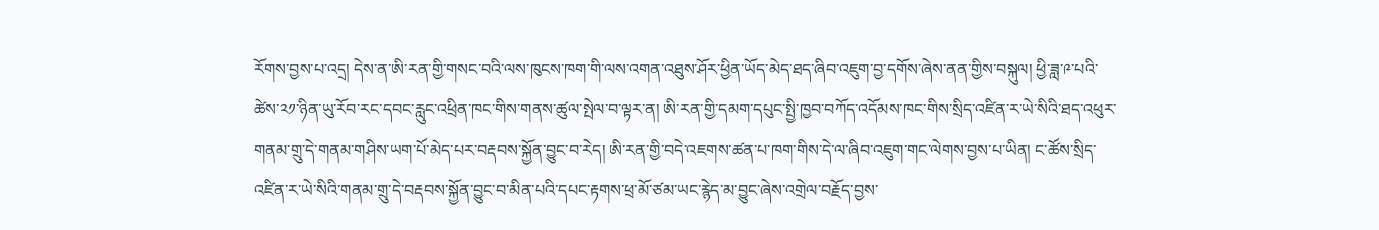རོགས་བྱས་པ་འདྲ། དེས་ན་ཨི་རན་གྱི་གསང་བའི་ལས་ཁུངས་ཁག་གི་ལས་འགན་འཐུས་ཤོར་ཕྱིན་ཡོད་མེད་ཐད་ཞིབ་འཇུག་བྱ་དགོས་ཞེས་ནན་གྱིས་བསྐུལ། ཕྱི་ཟླ་༩་པའི་ཚེས་༢༡་ཉིན་ཡུ་རོབ་རང་དབང་རླུང་འཕྲིན་ཁང་གིས་གནས་ཚུལ་སྤེལ་བ་ལྟར་ན། ཨི་རན་གྱི་དམག་དཔུང་སྤྱི་ཁྱབ་བཀོད་འདོམས་ཁང་གིས་སྲིད་འཛིན་ར་ཡེ་སིའི་ཐད་འཕུར་གནམ་གྲུ་དེ་གནམ་གཤིས་ཡག་པོ་མེད་པར་བརྡབས་སྐྱོན་བྱུང་བ་རེད། ཨི་རན་གྱི་བདེ་འཇགས་ཚན་པ་ཁག་གིས་དེ་ལ་ཞིབ་འཇུག་གང་ལེགས་བྱས་པ་ཡིན། ང་ཚོས་སྲིད་འཛིན་ར་ཡེ་སིའི་གནམ་གྲུ་དེ་བརྡབས་སྐྱོན་བྱུང་བ་མིན་པའི་དཔང་རྟགས་ཕྲ་མོ་ཙམ་ཡང་རྙེད་མ་བྱུང་ཞེས་འགྲེལ་བརྗོད་བྱས་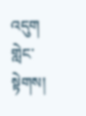འདུག
གླེང་སྟེགས།